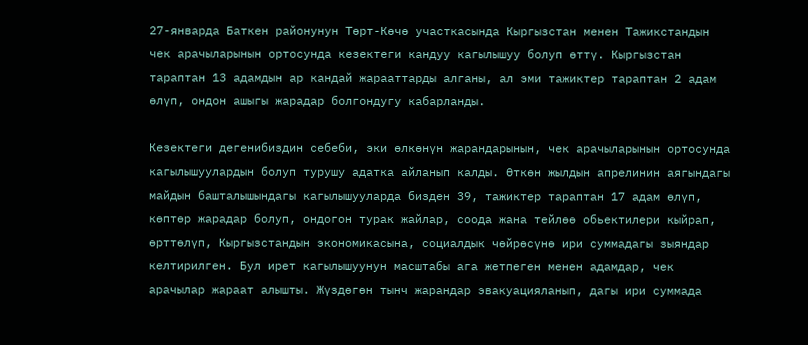27-январда Баткен районунун Төрт-Көчө участкасында Кыргызстан менен Тажикстандын чек арачыларынын ортосунда кезектеги кандуу кагылышуу болуп өттү. Кыргызстан тараптан 13 адамдын ар кандай жарааттарды алганы, ал эми тажиктер тараптан 2 адам өлүп, ондон ашыгы жарадар болгондугу кабарланды.

Кезектеги дегенибиздин себеби, эки өлкөнүн жарандарынын, чек арачыларынын ортосунда кагылышуулардын болуп турушу адатка айланып калды. Өткөн жылдын апрелинин аягындагы майдын башталышындагы кагылышууларда бизден 39, тажиктер тараптан 17 адам өлүп, көптөр жарадар болуп, ондогон турак жайлар, соода жана тейлөө обьектилери кыйрап, өрттөлүп, Кыргызстандын экономикасына, социалдык чөйрөсүнө ири суммадагы зыяндар келтирилген. Бул ирет кагылышуунун масштабы ага жетпеген менен адамдар, чек арачылар жараат алышты. Жүздөгөн тынч жарандар эвакуацияланып, дагы ири суммада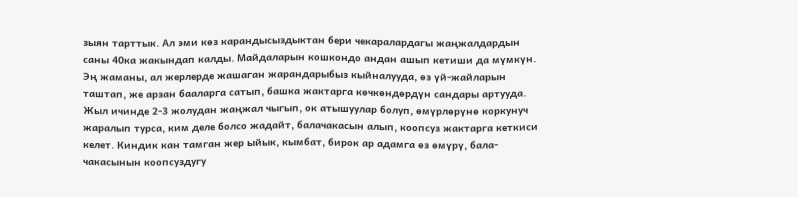зыян тарттык. Ал эми көз карандысыздыктан бери чекаралардагы жаңжалдардын саны 40ка жакындап калды. Майдаларын кошкондо андан ашып кетиши да мүмкүн. Эң жаманы, ал жерлерде жашаган жарандарыбыз кыйналууда, өз үй-жайларын таштап, же арзан бааларга сатып, башка жактарга көчкөндөрдүн сандары артууда. Жыл ичинде 2-3 жолудан жаңжал чыгып, ок атышуулар болуп, өмүрлөрүнө коркунуч жаралып турса, ким деле болсо жадайт, балачакасын алып, коопсуз жактарга кеткиси келет. Киндик кан тамган жер ыйык, кымбат, бирок ар адамга өз өмүрү, бала-чакасынын коопсуздугу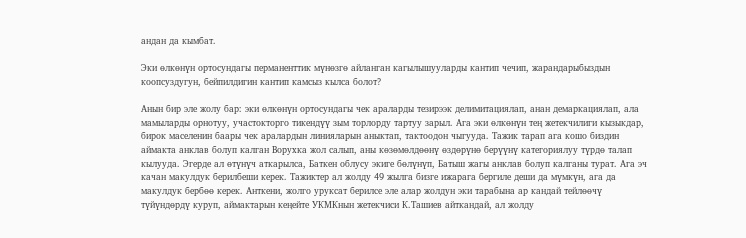андан да кымбат.

Эки өлкөнүн ортосундагы перманенттик мүнөзгө айланган кагылышууларды кантип чечип, жарандарыбыздын коопсуздугун, бейпилдигин кантип камсыз кылса болот?

Анын бир эле жолу бар: эки өлкөнүн ортосундагы чек араларды тезирээк делимитациялап, анан демаркациялап, ала мамыларды орнотуу, участокторго тикендүү зым торлорду тартуу зарыл. Ага эки өлкөнүн тең жетекчилиги кызыкдар, бирок маселенин баары чек аралардын линияларын аныктап, тактоодон чыгууда. Тажик тарап ага кошо биздин аймакта анклав болуп калган Ворухка жол салып, аны көзөмөлдөөнү өздөрүнө берүүнү категориялуу түрдө талап кылууда. Эгерде ал өтүнүч аткарылса, Баткен облусу экиге бөлүнүп, Батыш жагы анклав болуп калганы турат. Ага эч качан макулдук берилбеши керек. Тажиктер ал жолду 49 жылга бизге ижарага бергиле деши да мүмкүн, ага да макулдук бербөө керек. Анткени, жолго уруксат берилсе эле алар жолдун эки тарабына ар кандай тейлөөчү түйүндөрдү куруп, аймактарын кеңейте УКМКнын жетекчиси К.Ташиев айткандай, ал жолду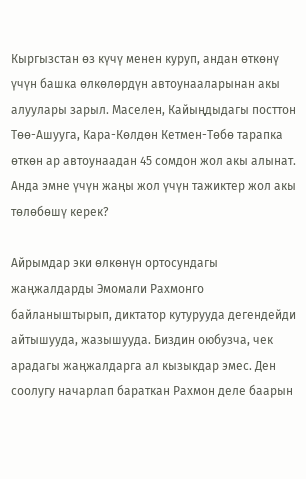Кыргызстан өз күчү менен куруп, андан өткөнү үчүн башка өлкөлөрдүн автоунааларынан акы алуулары зарыл. Маселен, Кайыңдыдагы посттон Төө-Ашууга, Кара-Көлдөн Кетмен-Төбө тарапка өткөн ар автоунаадан 45 сомдон жол акы алынат. Анда эмне үчүн жаңы жол үчүн тажиктер жол акы төлөбөшү керек?

Айрымдар эки өлкөнүн ортосундагы жаңжалдарды Эмомали Рахмонго байланыштырып, диктатор кутурууда дегендейди айтышууда, жазышууда. Биздин оюбузча, чек арадагы жаңжалдарга ал кызыкдар эмес. Ден соолугу начарлап бараткан Рахмон деле баарын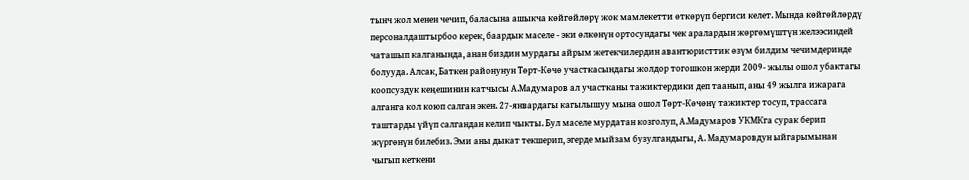тынч жол менен чечип, баласына ашыкча көйгөйлөрү жок мамлекетти өткөрүп бергиси келет. Мында көйгөйлөрдү персоналдаштырбоо керек, баардык маселе - эки өлкөнүн ортосундагы чек аралардын жөргөмүштүн желээсиндей чаташып калганында, анан биздин мурдагы айрым жетекчилердин авантюристтик өзүм билдим чечимдеринде болууда. Алсак, Баткен районунун Төрт-Көчө участкасындагы жолдор тогошкон жерди 2009- жылы ошол убактагы коопсуздук кеңешинин катчысы А.Мадумаров ал участканы тажиктердики деп таанып, аны 49 жылга ижарага алганга кол коюп салган экен. 27-январдагы кагылышуу мына ошол Төрт-Көчөнү тажиктер тосуп, трассага таштарды үйүп салгандан келип чыкты. Бул маселе мурдатан козголуп, А.Мадумаров УКМКга сурак берип жүргөнүн билебиз. Эми аны дыкат текшерип, эгерде мыйзам бузулгандыгы, А. Мадумаровдун ыйгарымынан чыгып кеткени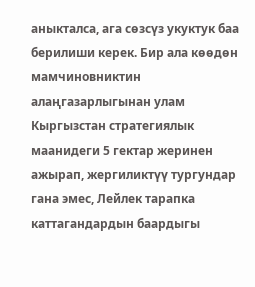аныкталса, ага сөзсүз укуктук баа берилиши керек. Бир ала көөдөн мамчиновниктин алаңгазарлыгынан улам Кыргызстан стратегиялык маанидеги 5 гектар жеринен ажырап, жергиликтүү тургундар гана эмес, Лейлек тарапка каттагандардын баардыгы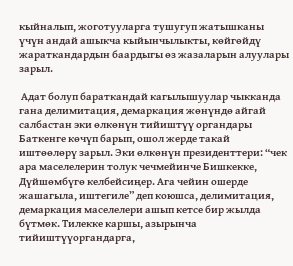кыйналып, жоготууларга тушугуп жатышканы үчүн андай ашыкча кыйынчылыкты, көйгөйдү жараткандардын баардыгы өз жазаларын алуулары зарыл.

 Адат болуп бараткандай кагылышуулар чыкканда гана делимитация, демаркация жөнүндө айгай салбастан эки өлкөнүн тийиштүү органдары Баткенге көчүп барып, ошол жерде такай иштөөлөрү зарыл. Эки өлкөнүн президенттери: “чек ара маселелерин толук чечмейинче Бишкекке, Дүйшөмбүгө келбейсиңер. Ага чейин ошерде жашагыла, иштегиле” деп коюшса, делимитация, демаркация маселелери ашып кетсе бир жылда бүтмөк. Тилекке каршы, азырынча тийиштүүоргандарга,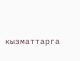кызматтарга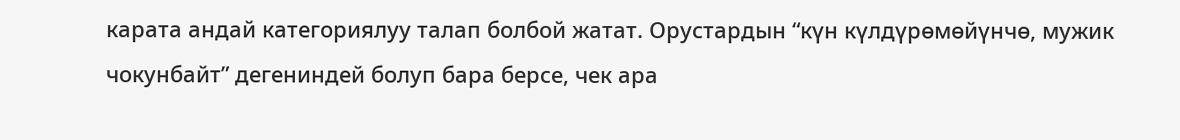карата андай категориялуу талап болбой жатат. Орустардын “күн күлдүрөмөйүнчө, мужик чокунбайт” дегениндей болуп бара берсе, чек ара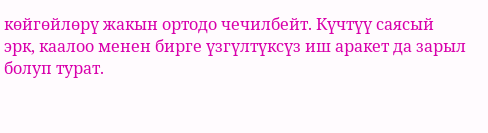көйгөйлөрү жакын ортодо чечилбейт. Күчтүү саясый эрк, каалоо менен бирге үзгүлтүксүз иш аракет да зарыл болуп турат.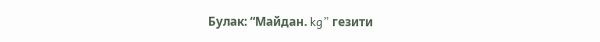Булак: “Майдан. kg” гезити